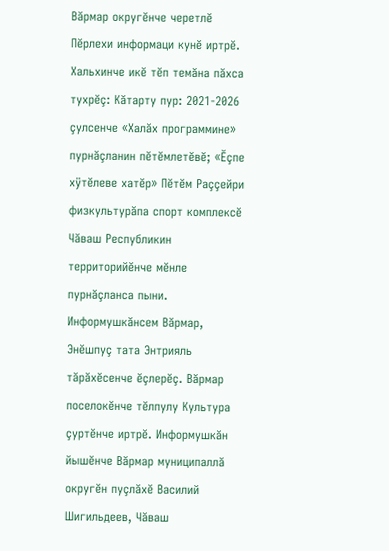Вăрмар округĕнче черетлĕ Пĕрлехи информаци кунĕ иртрĕ. Хальхинче икĕ тĕп темăна пăхса тухрĕç: Кăтарту пур: 2021-2026 çулсенче «Халăх программине» пурнăçланин пĕтĕмлетĕвĕ; «Ĕçпе хÿтĕлеве хатĕр» Пĕтĕм Раççейри физкультурăпа спорт комплексĕ Чăваш Республикин территорийĕнче мĕнле пурнăçланса пыни.
Информушкăнсем Вăрмар, Энĕшпуç тата Энтрияль тăрăхĕсенче ĕçлерĕç. Вăрмар поселокĕнче тĕлпулу Культура çуртĕнче иртрĕ. Информушкăн йышĕнче Вăрмар муниципаллă округĕн пуçлăхĕ Василий Шигильдеев, Чăваш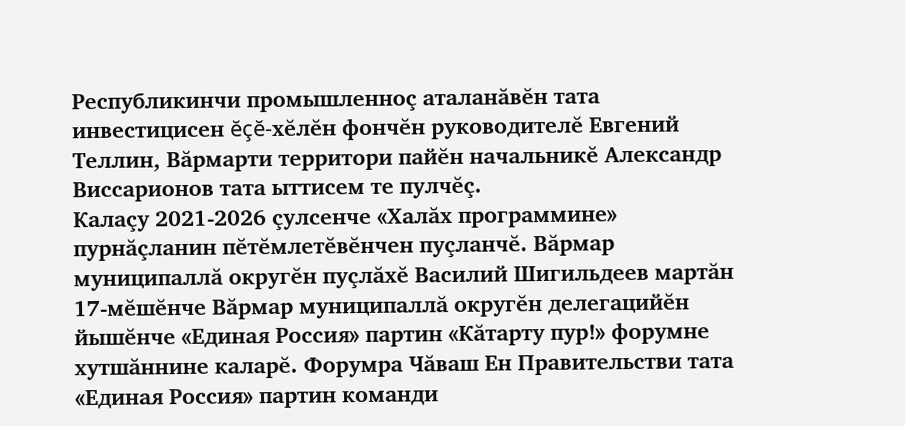Республикинчи промышленноç аталанăвĕн тата инвестицисен ĕçĕ-хĕлĕн фончĕн руководителĕ Евгений Теллин, Вăрмарти территори пайĕн начальникĕ Александр Виссарионов тата ыттисем те пулчĕç.
Калаçу 2021-2026 çулсенче «Халăх программине» пурнăçланин пĕтĕмлетĕвĕнчен пуçланчĕ. Вăрмар муниципаллă округĕн пуçлăхĕ Василий Шигильдеев мартăн 17-мĕшĕнче Вăрмар муниципаллă округĕн делегацийĕн йышĕнче «Единая Россия» партин «Кăтарту пур!» форумне хутшăннине каларĕ. Форумра Чăваш Ен Правительстви тата «Единая Россия» партин команди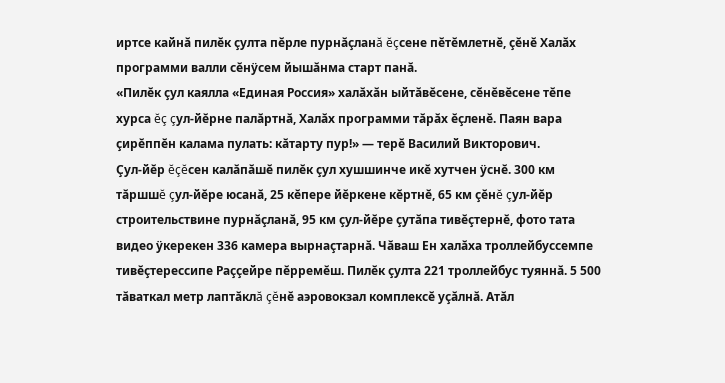иртсе кайнă пилĕк çулта пĕрле пурнăçланă ĕçсене пĕтĕмлетнĕ, çĕнĕ Халăх программи валли сĕнÿсем йышăнма старт панă.
«Пилĕк çул каялла «Единая Россия» халăхăн ыйтăвĕсене, сĕнĕвĕсене тĕпе хурса ĕç çул-йĕрне палăртнă, Халăх программи тăрăх ĕçленĕ. Паян вара çирĕппĕн калама пулать: кăтарту пур!» — терĕ Василий Викторович.
Çул-йĕр ĕçĕсен калăпăшĕ пилĕк çул хушшинче икĕ хутчен ÿснĕ. 300 км тăршшĕ çул-йĕре юсанă, 25 кĕпере йĕркене кĕртнĕ, 65 км çĕнĕ çул-йĕр строительствине пурнăçланă, 95 км çул-йĕре çутăпа тивĕçтернĕ, фото тата видео ÿкерекен 336 камера вырнаçтарнă. Чăваш Ен халăха троллейбуссемпе тивĕçтерессипе Раççейре пĕрремĕш. Пилĕк çулта 221 троллейбус туяннă. 5 500 тăваткал метр лаптăклă çĕнĕ аэровокзал комплексĕ уçăлнă. Атăл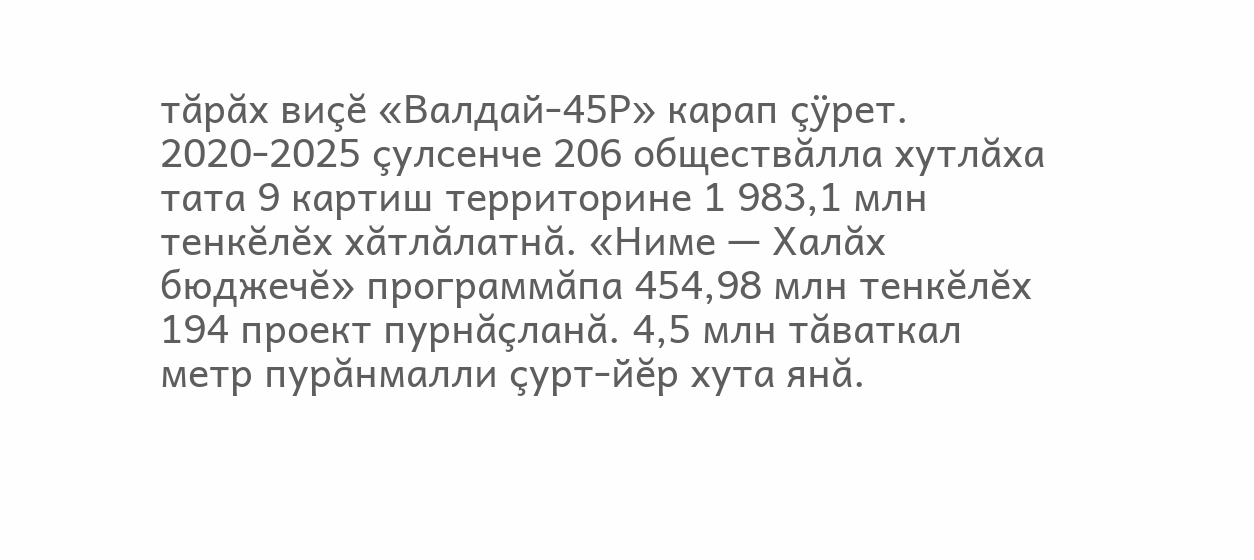тăрăх виçĕ «Валдай-45Р» карап çÿрет.
2020-2025 çулсенче 206 обществăлла хутлăха тата 9 картиш территорине 1 983,1 млн тенкĕлĕх хăтлăлатнă. «Ниме — Халăх бюджечĕ» программăпа 454,98 млн тенкĕлĕх 194 проект пурнăçланă. 4,5 млн тăваткал метр пурăнмалли çурт-йĕр хута янă.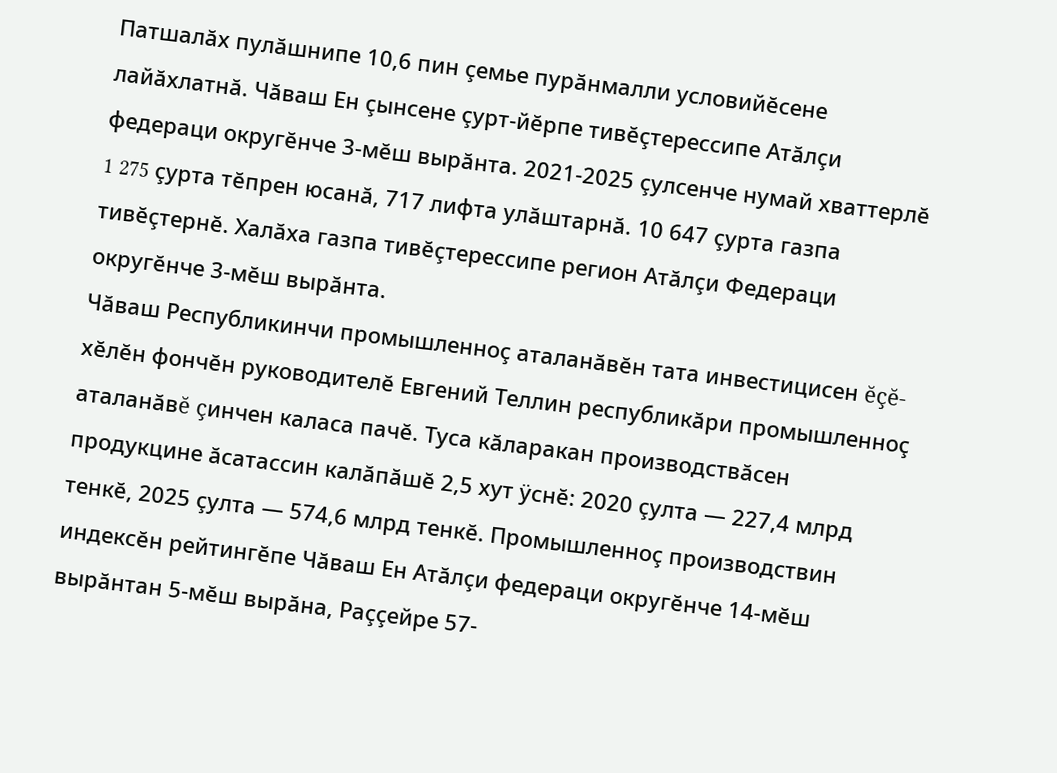Патшалăх пулăшнипе 10,6 пин çемье пурăнмалли условийĕсене лайăхлатнă. Чăваш Ен çынсене çурт-йĕрпе тивĕçтерессипе Атăлçи федераци округĕнче 3-мĕш вырăнта. 2021-2025 çулсенче нумай хваттерлĕ 1 275 çурта тĕпрен юсанă, 717 лифта улăштарнă. 10 647 çурта газпа тивĕçтернĕ. Халăха газпа тивĕçтерессипе регион Атăлçи Федераци округĕнче 3-мĕш вырăнта.
Чăваш Республикинчи промышленноç аталанăвĕн тата инвестицисен ĕçĕ-хĕлĕн фончĕн руководителĕ Евгений Теллин республикăри промышленноç аталанăвĕ çинчен каласа пачĕ. Туса кăларакан производствăсен продукцине ăсатассин калăпăшĕ 2,5 хут ÿснĕ: 2020 çулта — 227,4 млрд тенкĕ, 2025 çулта — 574,6 млрд тенкĕ. Промышленноç производствин индексĕн рейтингĕпе Чăваш Ен Атăлçи федераци округĕнче 14-мĕш вырăнтан 5-мĕш вырăна, Раççейре 57-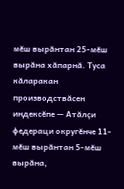мĕш вырăнтан 25-мĕш вырăна хăпарнă. Туса кăларакан производствăсен индексĕпе — Атăлçи федераци округĕнче 11-мĕш вырăнтан 5-мĕш вырăна,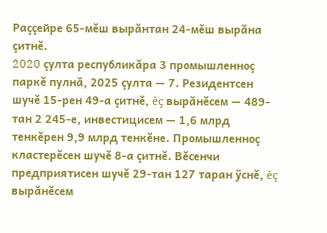Раççейре 65-мĕш вырăнтан 24-мĕш вырăна çитнĕ.
2020 çулта республикăра 3 промышленноç паркĕ пулнă, 2025 çулта — 7. Резидентсен шучĕ 15-рен 49-а çитнĕ, ĕç вырăнĕсем — 489-тан 2 245-е, инвестицисем — 1,6 млрд тенкĕрен 9,9 млрд тенкĕне. Промышленноç кластерĕсен шучĕ 8-а çитнĕ. Вĕсенчи предприятисен шучĕ 29-тан 127 таран ÿснĕ, ĕç вырăнĕсем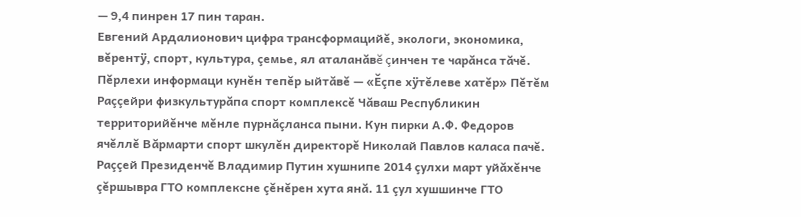— 9,4 пинрен 17 пин таран.
Евгений Ардалионович цифра трансформацийĕ, экологи, экономика, вĕрентÿ, спорт, культура, çемье, ял аталанăвĕ çинчен те чарăнса тăчĕ.
Пĕрлехи информаци кунĕн тепĕр ыйтăвĕ — «Ĕçпе хÿтĕлеве хатĕр» Пĕтĕм Раççейри физкультурăпа спорт комплексĕ Чăваш Республикин территорийĕнче мĕнле пурнăçланса пыни. Кун пирки А.Ф. Федоров ячĕллĕ Вăрмарти спорт шкулĕн директорĕ Николай Павлов каласа пачĕ. Раççей Президенчĕ Владимир Путин хушнипе 2014 çулхи март уйăхĕнче çĕршывра ГТО комплексне çĕнĕрен хута янă. 11 çул хушшинче ГТО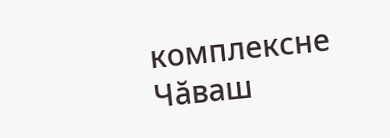комплексне Чăваш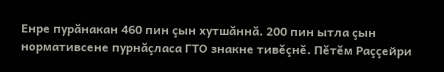Енре пурăнакан 460 пин çын хутшăннă. 200 пин ытла çын нормативсене пурнăçласа ГТО знакне тивĕçнĕ. Пĕтĕм Раççейри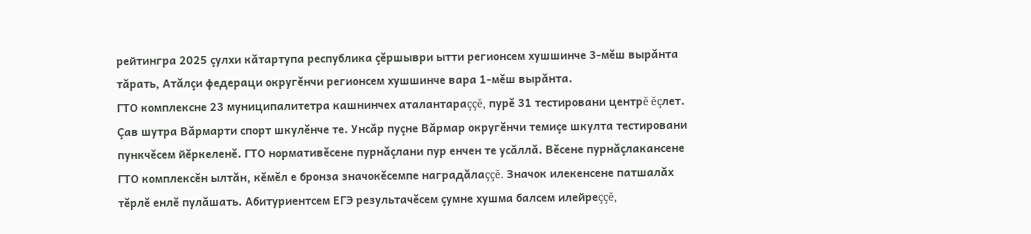рейтингра 2025 çулхи кăтартупа республика çĕршыври ытти регионсем хушшинче 3-мĕш вырăнта тăрать, Атăлçи федераци округĕнчи регионсем хушшинче вара 1-мĕш вырăнта.
ГТО комплексне 23 муниципалитетра кашнинчех аталантараççĕ, пурĕ 31 тестировани центрĕ ĕçлет. Çав шутра Вăрмарти спорт шкулĕнче те. Унсăр пуçне Вăрмар округĕнчи темиçе шкулта тестировани пункчĕсем йĕркеленĕ. ГТО нормативĕсене пурнăçлани пур енчен те усăллă. Вĕсене пурнăçлакансене ГТО комплексĕн ылтăн, кĕмĕл е бронза значокĕсемпе наградăлаççĕ. Значок илекенсене патшалăх тĕрлĕ енлĕ пулăшать. Абитуриентсем ЕГЭ результачĕсем çумне хушма балсем илейреççĕ,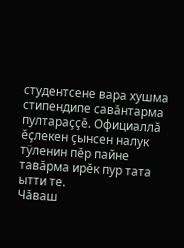студентсене вара хушма стипендипе савăнтарма пултараççĕ. Официаллă ĕçлекен çынсен налук тÿленин пĕр пайне тавăрма ирĕк пур тата ытти те.
Чăваш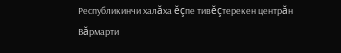Республикинчи халăха ĕçпе тивĕçтерекен центрăн Вăрмарти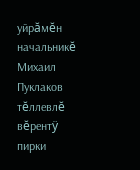уйрăмĕн начальникĕ Михаил Пуклаков тĕллевлĕ вĕрентÿ пирки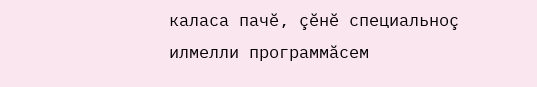каласа пачĕ, çĕнĕ специальноç илмелли программăсем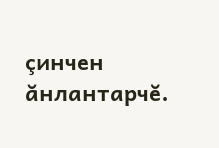çинчен ăнлантарчĕ.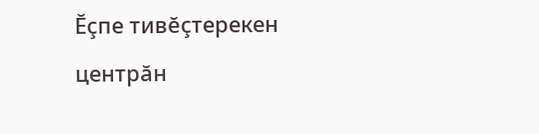Ĕçпе тивĕçтерекен центрăн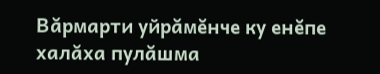Вăрмарти уйрăмĕнче ку енĕпе халăха пулăшма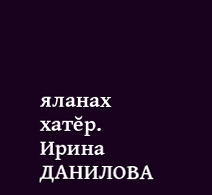яланах хатĕр.
Ирина ДАНИЛОВА